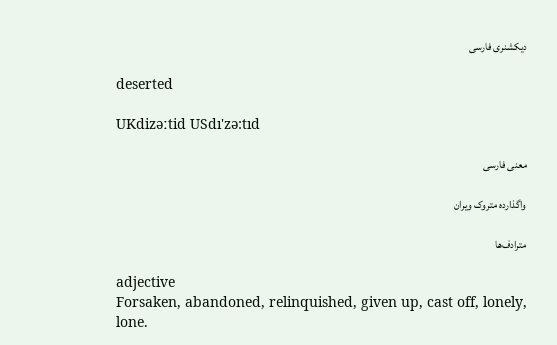دیکشنری فارسی

deserted

UKdizəːtid USdı'zə:tıd

معنی فارسی

واگذارده متروک ويران

مترادف‌ها

adjective
Forsaken, abandoned, relinquished, given up, cast off, lonely, lone.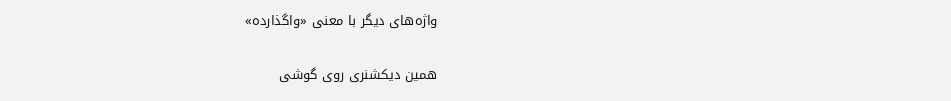واژه‌های دیگر با معنی «واگذارده»

همین دیکشنری روی گوشی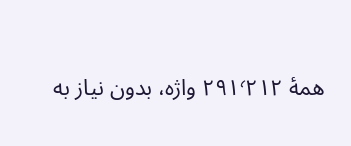همهٔ ۲۹۱٬۲۱۲ واژه، بدون نیاز به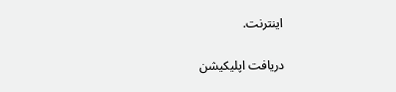اینترنت.

دریافت اپلیکیشن